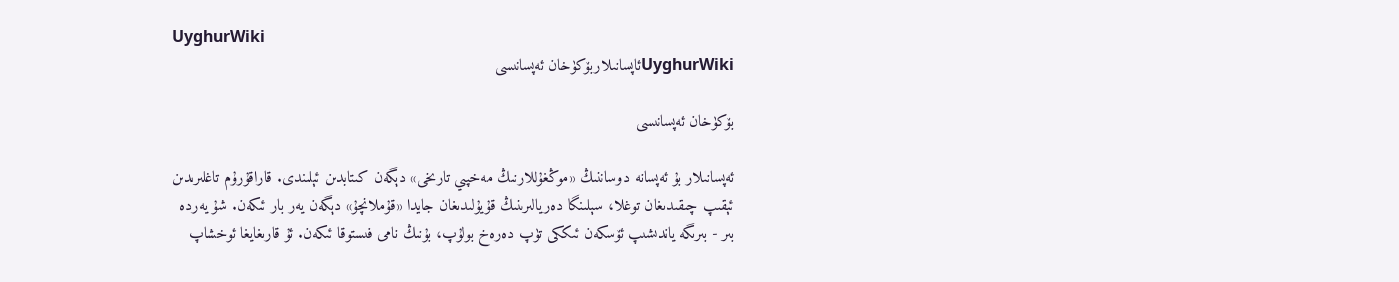UyghurWiki
UyghurWikiئاپسانىلاربۆكۈخان ئەپسانىسى

بۆكۈخان ئەپسانىسى

ئەپسانىلار بۇ ئەپسانە دوساننىڭ «موڭغۇللارنىڭ مەخپىي تارىخى» دېگەن كىتابدىن ئېلىندى. قاراقۇرۇم تاغلىرىدىن ئېقىپ چىقىدىغان توغلا، سېلىنگا دەريالىرىنىڭ قۇيۇلىدىغان جايدا «قۇملانچۇ» دېگەن يەر بار ئىكەن. شۇ يەردە بىر - بىرىگە ياندىشىپ ئۆسكەن ئىككى تۈپ دەرەخ بولۇپ، بۇنىڭ نامى فىستوقا ئىكەن. ئۇ قارىغايغا ئوخشاپ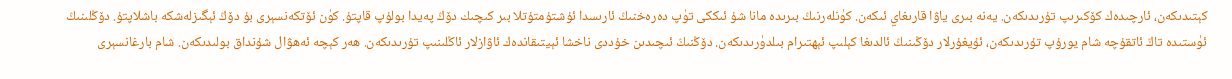كېتىدىكەن، ئارچىدەك كۆكىرىپ تۇرىدىكەن. يەنە بىرى ياۋا قارىغاي ئىكەن. كۈنلەرنىڭ بىرىدە مانا شۇ ئىككى تۈپ دەرەخنىڭ ئارىسدا ئۇشتۇمتۇتلا بىر كىچىك دۆڭ پەيدا بولۇپ قاپتۇ. كۈن ئۆتكەنسېرى بۇ دۆڭ ئېگىزلەشكە باشلاپتۇ. دۆڭلىنىڭ ئۈستىدە تاڭ ئاتقۇچە شام يورۇپ تۇرىدىكەن، ئۇيغۇرلار دۆڭىنىڭ ئالدىغا كېلىپ ئېھتىرام بىلدۈرىدىكەن. دۆڭنىڭ ئىچىدىن خۇددى ناخشا ئېيتىقاندەك ئاۋازلار ئاڭلىنىپ تۇرىدىكەن. ھەر كېچە ئەھۋال شۇنداق بولىدىكەن. شام بارغانسېرى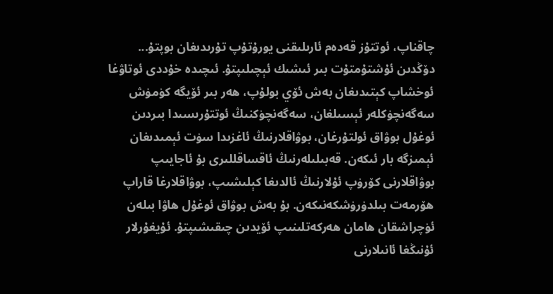چاقناپ، ئوتتۇز قەدەم ئارىلىقنى يورۇتۇپ تۇرىدىغان بوپتۇ... دۆڭدىن ئۇشتۇمتۇت بىر ئىشىك ئېچىلىپتۇ. ئىچىدە خۇددى ئوتاۋغا ئوخشاپ كېتىدىغان بەش ئۆي بولۇپ، ھەر بىر ئۆيگە كۈمۈش سەگەنچۈكلەر ئېسىلغان، سەگەنچۈكنىڭ ئوتتۇرىسىدا بىردىن ئوغۇل بوۋاق ئولتۇرغان، بوۋاقلارنىڭ ئاغزىدا سۈت ئېمىدىغان ئېمىزگە بار ئىكەن. قەبىلىلەرنىڭ ئاقساقللىرى بۇ ئاجايىپ بوۋاقلارنى كۆرۈپ ئۇلارنىڭ ئالدىغا كېلىشىپ، بوۋاقلارغا قاراپ ھۆرمەت بىلدۈرۈشكەنىكەن. بۇ بەش بوۋاق ئوغۇل ھاۋا بىلەن ئۈچراشقان ھامان ھەركەتلىنىپ ئۆيدىن چىقىشىپتۇ. ئۇيغۇرلار ئۇنىڭغا ئانىلارنى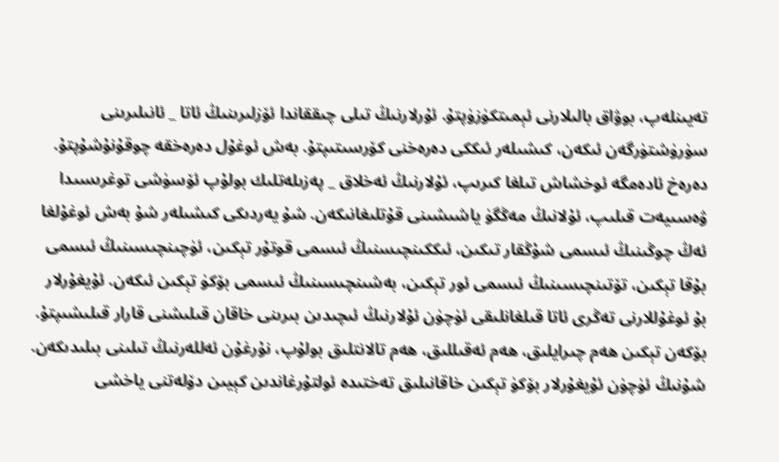تەيىنلەپ، بوۋاق بالىلارنى ئېمىتكۈزۈپتۇ. ئۇرلارنىڭ تىلى چىققاندا ئۆزلىرىنىڭ ئاتا _ ئانىلىرىنى سۈرۈشتۈرگەن ئىكەن، كىشىلەر ئىككى دەرەخنى كۆرسىتىپتۇ. بەش ئوغۇل دەرەخقە چوقۇنۇشۇپتۇ. دەرەخ ئادەمگە ئوخشاش تىلغا كىرىپ، ئۇلارنىڭ ئەخلاق _ پەزىلەتلىك بولۇپ ئۆسۈشى توغرىسىدا ۋەسىيەت قىلىپ، ئۇلانىڭ مەڭگۈ ياشىشىنى قۇتلىغانىكەن. شۇ يەردىكى كىشىلەر شۇ بەش ئوغۇلغا ئەڭ چوڭىنىڭ ئىسمى شۇڭقار تىكىن، ئىككىنچىسنىڭ ئىسمى قوتۇر تېكىن، ئۈچىنچىسىنىڭ ئىسمى بۇقا تېكىن، تۆتىنچىسىنىڭ ئىسمى ئور تېكىن، بەشىنچىسىنىڭ ئىسمى بۆكۈ تېكىن ئىكەن. ئۇيغۇرلار بۇ ئوغۇللارنى تەڭرى ئاتا قىلغانلىقى ئۈچۈن ئۇلارنىڭ ئىچىدىن بىرىنى خاقان قىلىشنى قارار قىلىشىپتۇ. بۆكەن تېكىن ھەم چىرايلىق، ھەم ئەقىللىق، ھەم تالانتلىق بولۇپ، نۇرغۇن ئەللەرنىڭ تىلىنى بىلىدىكەن. شۇنىڭ ئۈچۈن ئۇيغۇرلار بۆكۈ تېكىن خاقانىلىق تەختىدە ئولتۇرغاندىن كېيىن دۆلەتنى ياخشى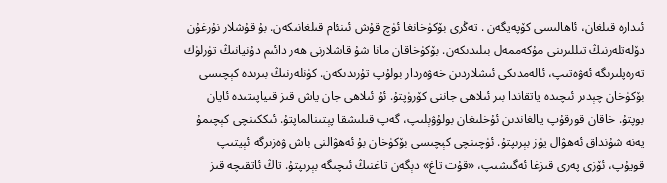ئىدارە قىلغان، ئاھالىسى كۆپەيگەن . تەڭرى بۆكۈخانغا ئۈچ قۇش ئىنئام قىلغانىكەن. بۇ قۇشلار نۇرغۇن دۆلەتلەرنىڭ تىللىرىنى مۇكەممەل بىلىدىكەن. بۆكۈخاقان مانا شۇ قاشلارنى ھەر دائىم دۇنيانىڭ تۈرلۈك تەرەپلىرىگە ئەۋەتىپ، ئالەمدىكى ئىشلاردىن خەۋەردار بولۇپ تۇرىدىكەن. كۈنلەرنىڭ بىرىدە كېچىسى بۆكۈخان چېدىر ئىچىدە ياتقاندا بىر ئىلاھى جاننى كۆرۈپتۇ. ئۇ ئىلاھى جان ياش قىز قىياپىتىدە ئايان بوپتۇ. خاقان قورقۇپ يالغاندىن ئۇخلىغان بولۇۋېلىپ، گەپ قىلىشقا پېتىنالماپتۇ. ئىككىنچى كېچىمۇ يەنە شۇنداق ئەھۋال يۈز بېرىپتۇ. ئۈچىنچى كېچىسى بۆكۈخان بۇ ئەھۋالنى باش ۋەزىرگە ئېيتىپ قويۇپ، ئۆزى پەرى قىزغا ئەگىشىپ، «قۇت تاغ» دېگەن تاغنىڭ ئىچىگە بېرىپتۇ. تاڭ ئاتقىچە قىز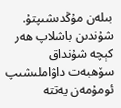بىلەن مۇڭدىشىپتۇ. شۇندىن باشلاپ ھەر كېچە شۇنداق سۆھبەت داۋاملىشىپ ئومۇمەن يەتتە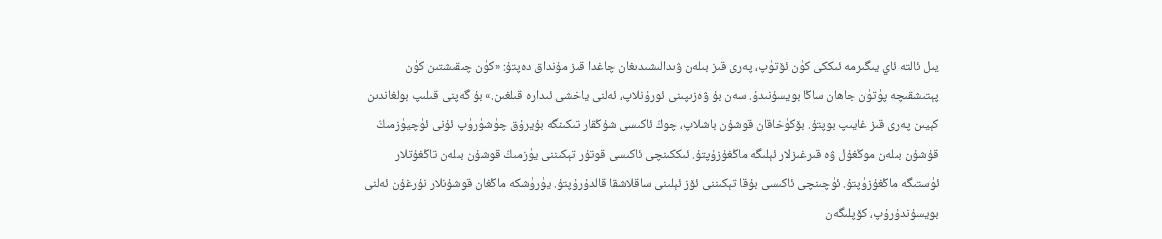يىل ئالتە ئاي يىگىرمە ئىككى كۈن ئۆتۈپ، پەرى قىز بىلەن ۋىدالىشىدىغان چاغدا قىز مۇنداق دەپتۇ: «كۈن چىقىشتىن كۈن پېتىشقىچە پۈتۈن جاھان ساڭا بويسۇنىدۇ. سەن بۇ ۋەزىپىنى ئورۇنلاپ، ئەلنى ياخشى ئىدارە قىلغىن.» بۇ گەپنى قىلىپ بولغاندىن كېيىن پەرى قىز غايىپ بوپتۇ. بۆكۈخاقان قوشۇن باشلاپ، چوڭ ئاكىسى شۇڭقار تىكىنگە بۇيرۇق چۈشۈرۈپ ئۇنى ئۈچيۈزمىڭ قۇشۇن بىلەن موڭغۇل ۋە قىرغىزلار ئېلىگە ماڭغۇزۇپتۇ. ئىككىنچى ئاكىسى قوتۇر تېكىننى يۈزمىڭ قوشۇن بىلەن تاڭغۇتلار ئۈستىگە ماڭغۇزۈپتۇ. ئۈچىنچى ئاكىسى بۇقا تېكىننى ئۆز ئېلىنى ساقلاشقا قالدۇرۇپتۇ. يۈرۈشكە ماڭغان قوشۇنلار نۇرغۇن ئەلنى بويسۇندۇرۇپ، كۆپلىگەن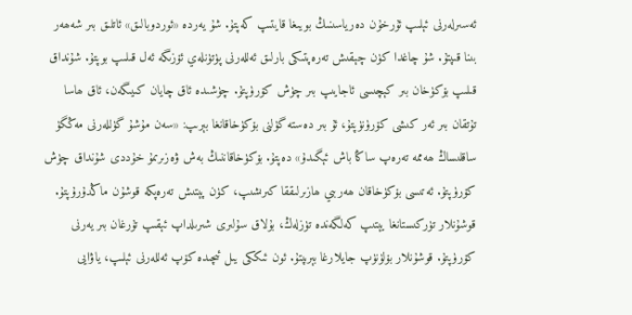ئەسىرلەرنى ئېلىپ ئۇرخۇن دەرياسىنىڭ بويىغا قايتىپ كەپتۇ. شۇ يەردە «ئوردوبالىق» ئاتلىق بىر شەھەر بىنا قىپتۇ. شۇ چاغدا كۈن چېقىش تەرەپتىكى بارلىق ئەللەرنى پۈتۈنلەي ئۆزىگە ئەل قىلىپ بوپتۇ. شۇنداق قىلىپ بۆكۈخان بىر كېچىسى ئاجايىپ بىر چۈش كۆرۈپتۇ. چۈشىدە ئاق چايان كىيىگەن، ئاق ھاسا تۇتقان بىر ئەر كىشى كۆرۈنۈپتۇ، ئۇ بىر دەستە گۈلنى بۆكۈخاقانغا بېرىپ: «سەن مۇشۇ گۈللەرنى مەڭگۈ ساقلىساڭ ھەممە تەرەپ ساڭا باش ئېگىدۇ» دەپتۇ. بۆكۈخاقاننىڭ بەش ۋەزىرىمۇ خۇددى شۇنداق چۈش كۆرۈپتۇ. ئەتىسى بۆكۈخاقان ھەربىي ھازىرلىققا كىرىشىپ، كۈن پېتىش تەرەپكە قوشۇن ماڭدۇرۇپتۇ. قوشۇنلار تۈركىستانغا يېتىپ كەلگەندە تۈزلەڭ، بۇلاق سۇلىرى شىرىلداپ ئېقىپ تۇرغان بىر يەرنى كۆرۈپتۇ. قوشۇنلار بۆلۈنۈپ جايلارغا بېرىپتۇ. ئون ئىككى يىل ئىچىدە كۆپ ئەللەرنى ئېلىپ، ياۋايى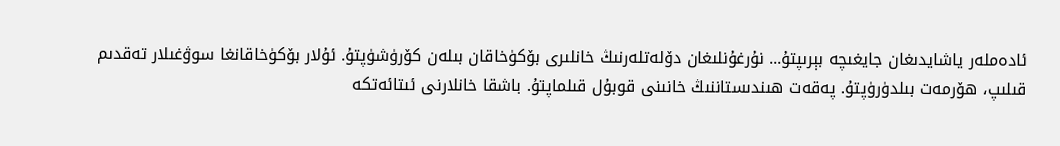ئادەملەر ياشايدىغان جايغىچە بېرىپتۇ... نۇرغۇنلىغان دۆلەتلەرنىڭ خانلىرى بۆكۈخاقان بىلەن كۆرۈشۈپتۇ. ئۇلار بۆكۈخاقانغا سوۋغىلار تەقدىم قىلىپ، ھۆرمەت بىلدۈرۈپتۇ. پەقەت ھىندىستاننىڭ خانىنى قوبۇل قىلماپتۇ. باشقا خانلارنى ئىتائەتكە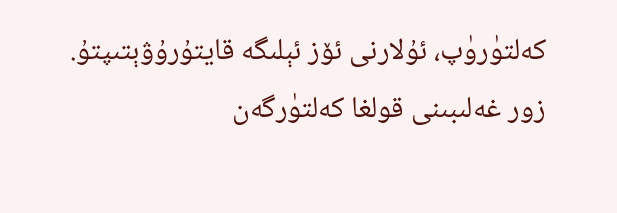كەلتۈرۈپ، ئۇلارنى ئۆز ئېلىگە قايتۇرۇۋېتىپتۇ. زور غەلىبىنى قولغا كەلتۈرگەن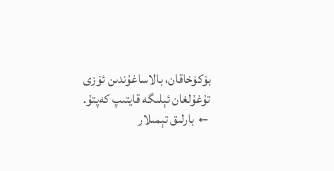بۆكۈخاقان، بالاساغۇندىن ئۆزى تۇغۇلغان ئېلىگە قايتىپ كەپتۇ.
← بارلىق تېمىلار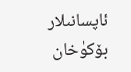ئاپسانىلار
بۆكۈخان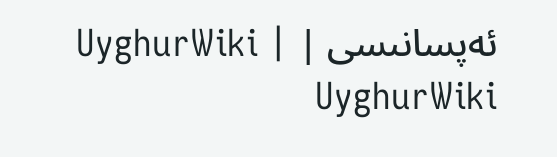ئەپسانىسى | UyghurWiki | UyghurWiki